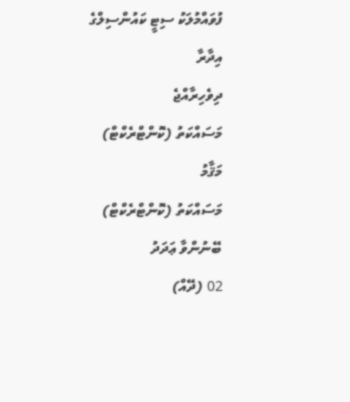ފުވައްމުލަކު ސިޓީ ކައުންސިލްގެ އިދާރާ
ދިވެހިރާއްޖެ
މަސައްކަތު (ކޮންޓްރެކްޓް)
މަޤާމު
މަސައްކަތު (ކޮންޓްރެކްޓް)
ބޭނުންވާ ޢަދަދު
02 (ދޭއް)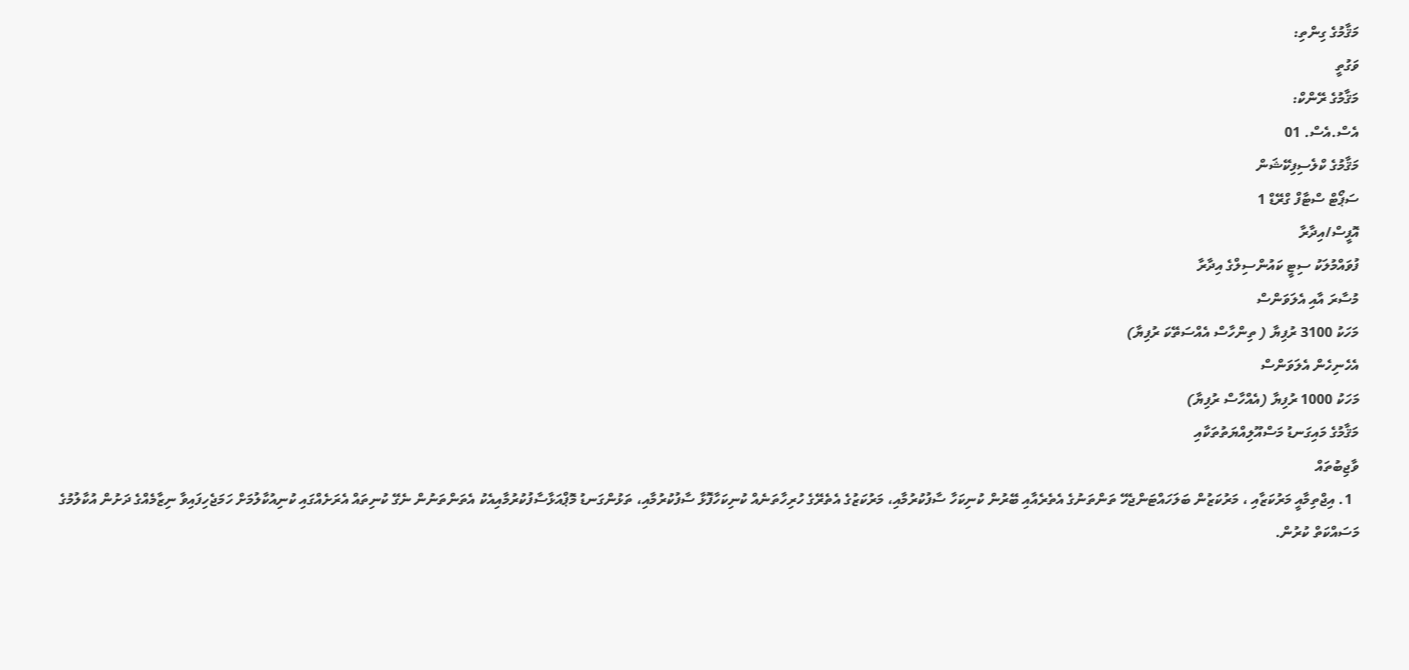މަޤާމުގެ ގިންތި:
ވަގުތީ
މަޤާމުގެ ރޭންކް:
އެސް.އެސް. 01
މަޤާމުގެ ކްލެސިފިކޭޝަން
ސަޕޯޓް ސްޓާފް ގްރޭޑް 1
އޮފީސް/އިދާރާ
ފުވައްމުލަކު ސިޓީ ކައުންސިލްގެ އިދާރާ
މުސާރަ އާއި އެލަވަންސް
މަހަކު 3100 ރުފިޔާ ( ތިންހާސް އެއްސަތޭކަ ރުފިޔާ)
އެހެނިހެން އެލަވަންސް
މަހަކު 1000 ރުފިޔާ (އެއްހާސް ރުފިޔާ)
މަޤާމުގެ މައިގަނޑު މަސްއޫލިއްޔަތުތަކާއި
ވާޖިބުތައް
  1. އިޖްތިމާއީ މަރުކަޒާއި ، މަރުކަޒުން ބަލަހައްޓަންޖެހޭ ތަންތަނުގެ އެތެރެއާއި ބޭރުން ކުނިކަހާ ސާފުކުރުމާއި، މަރުކަޒުގެ އެތެރޭގެ ހުރިހާތަނެއް ކުނިކަހާފޮޅާ ސާފުކުރުމާއި، ތަޅުންގަނޑު މޮޕްއަޅާސާފުކުރުމާއިއެކު އެތަންތަނުން ނެގޭ ކުނިތައް އެރަށެއްގައި ކުނިއުކާލުމަށް ހަމަޖެހިފައިވާ ނިޒާމެއްގެ ދަށުން އުކާލުމުގެ މަސައްކަތް ކުރުން.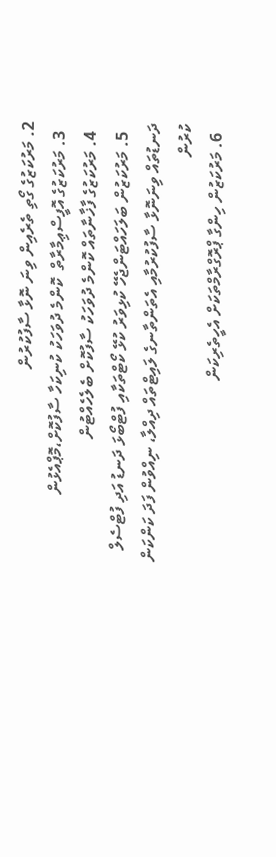2. މަރުކަޒުގެ ގޯތި ތެރެއިން ވިނަ ނޮޅާ ސާފުކުރުން
  3. މަރުކަޒުގެ އޮފީސްޢިމާރާތް  ކޮންމެ ދުވަހަކު ކުނިކަހާ ސާފުކޮށް،މޮޕްއެޅުން
  4. މަރުކަޒުގެ ފާޚާނާތައް ކޮންމެ ދުވަހަކު ސާފުކޮށް ބެލެހެއްޓުން
  5. މަރުކަޒުން ބަލަހައްޓަންޖެހޭ ކުޅިވަރު ކުޅޭ ކޯޓްތަކާއި ފުޓްބޯޅަ ދަނޑު އަދި ފުޓްސެލް ދަނޑުތައް ވިނަނޮޅާ ސާފުކުރުމާއި އެތަންތާނގެ ލައިޓްތައް ދިއްލާ، ނިއްވުން ފަދަ ކަންކަން ކުރުން
  6. މަރުކަޒުން ހިންގާ ޕްރޮގްރާމްތަކަށް އެހީތެރިކަން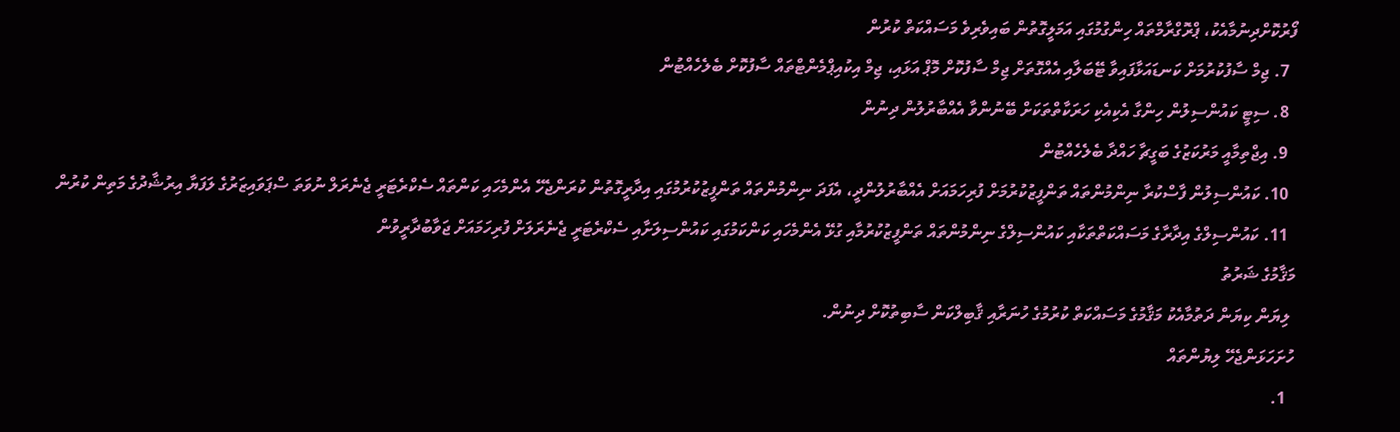ފޯރުކޮށްދިނުމާއެކު، ޕްރޮގްރާމްތައް ހިންގުމުގައި އަމަލީގޮތުން ބައިވެރިވެ މަސައްކަތް ކުރުން
  7. ޖިމް ސާފުކުރުމަށް ކަނޑައަޅާފައިވާ ޓޭބަލާއި އެއްގޮތަށް ޖިމް ސާފުކޮށް މޮޕް އަޅައި، ޖިމް އިކުއިޕްމެންޓްތައް ސާފުކޮށް ބެލެހެއްޓުން
  8. ސިޓީ ކައުންސިލުން ހިންގާ އެކިއެކި ހަރަކާތްތަކަށް ބޭނުންވާ އެއްބާރުލުން ދިނުން
  9. އިޖްތިމާއީ މަރުކަޒުގެ ބަގީޗާ ހައްދާ ބެލެހެއްޓުން
  10. ކައުންސިލުން ފާސްކުރާ ނިންމުންތައް ތަންފީޒުކުރުމަށް ފުރިހަމައަށް އެއްބާރުލުންދީ، އެފަދަ ނިންމުންތައް ތަންފީޒުކުރުމުގައި އިދާރީގޮތުން ކުރަންޖެހޭ އެންމެހައި ކަންތައް ސެކްރެޓަރީ ޖެނެރަލް ނުވަތަ ސްޕަވައިޒަރުގެ ލަފަޔާ އިރުޝާދުގެ މަތިން ކުރުން
  11. ކައުންސިލްގެ އިދާރާގެ މަސައްކަތްތަކާއި ކައުންސިލްގެ ނިންމުންތައް ތަންފީޒުކުރުމާއި ގުޅޭ އެންމެހައި ކަންކަމުގައި ކައުންސިލަށާއި ސެކްރެޓަރީ ޖެނެރަލަށް ފުރިހަމައަށް ޖަވާބުދާރީވުން
މަޤާމުގެ ޝަރުތު
 ލިޔަން ކިޔަން ދަތުމާއެކު މަޤާމުގެ މަސައްކަތް ކުރުމުގެ ހުނަރާއި ޤާބިލްކަން ސާބިތުކޮށް ދިނުން.
ހުށަހަޅަންޖެހޭ ލިޔުންތައް
  1.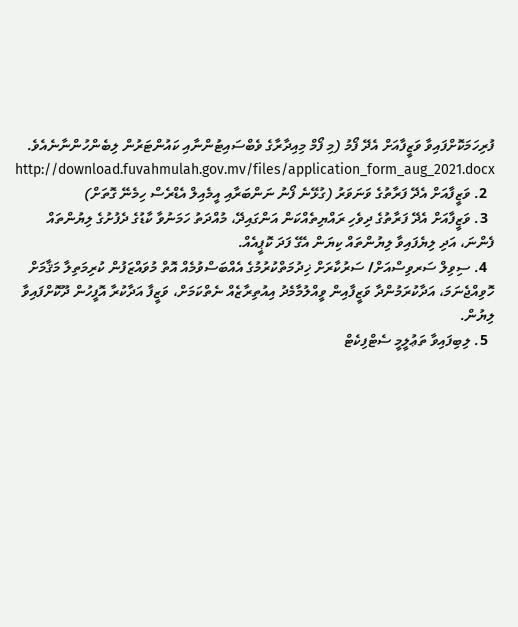ފުރިހަމަކޮށްފައިވާ ވަޒީފާއަށް އެދޭ ފޯމު (މި ފޯމް މިއިދާރާގެ ވެބްސައިޓުންނާއި ކައުންޓަރުން ލިބެންހުންނާނެއެވެ. http://download.fuvahmulah.gov.mv/files/application_form_aug_2021.docx
  2. ވަޒީފާއަށް އެދޭ ފަރާތުގެ ވަނަވަރު (ގުޅޭނެ ފޯނު ނަންބަރާއި އީމެއިލް އެޑްރެސް ހިމެނޭ ގޮތަށް)
  3. ވަޒީފާއަށް އެދޭ ފަރާތުގެ ދިވެހި ރައްޔިތެއްކަން އަންގައިދޭ، މުއްދަތު ހަމަނުވާ ކާޑުގެ ދެފުށުގެ ލިޔުންތައް ފެންނަ، އަދި ލިޔެފައިވާ ލިޔުންތައް ކިޔަން އެގޭ ފަދަ ކޮޕީއެއް.
  4. ސިވިލް ސަރވިސްއަށް/ ސަރުކާރަށް ޚިދުމަތްކުރުމުގެ އެއްބަސްވުމެއް އޮތް މުވައްޒަފުން ކުރިމަތިލާ މަޤާމަށް ހޮވިއްޖެނަމަ، އަދާކުރަމުންދާ ވަޒީފާއިން ވީއްލުމާމެދު އިއުތިރާޒެއް ނެތްކަމަށް، ވަޒީފާ އަދާކުރާ އޮފީހުން ދޫކޮށްފައިވާ ލިޔުން.
  5. ލިބިފައިވާ ތަޢުލީމީ ސެޓްފިކެޓް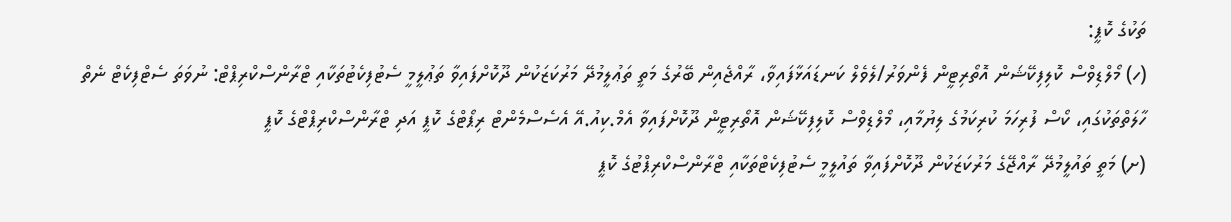ތަކުގެ ކޮޕީ:
(ހ) މޯލްޑިވްސް ކޮލިފިކޭޝަން އޮތޯރިޓީން ފެންވަރު/ލެވެލް ކަނޑައަޅާފައިވާ، ރާއްޖެއިން ބޭރުގެ މަތީ ތަޢުލީމުދޭ މަރުކަޒަކުން ދޫކޮށްފައިވާ ތަޢުލީމީ ސެޓުފިކެޓުތަކާއި ޓްރާންސްކްރިޕްޓް: ނުވަތަ ސެޓްފިކެޓް ނެތް ހާލަތްތަކުގައި، ކޯސް ފުރިހަމަ ކުރިކަމުގެ ލިޔުމާއި، މޯލްޑިވްސް ކޮލިފިކޭޝަން އޮތޯރިޓީން ދޫކޮށްފައިވާ އެމް.ކިއު.އޭ އެސެސްމެންޓް ރިޕޯޓްގެ ކޮޕީ އަދި ޓްރާންސްކްރިޕްޓްގެ ކޮޕީ
(ށ) މަތީ ތައުލީމުދޭ ރާއްޖޭގެ މަރުކަޒަކުން ދޫކޮށްފައިވާ ތައުލީމީ ސެޓުފިކެޓްތަކާއި ޓްރާންސްކްރިޕްޓުގެ ކޮޕީ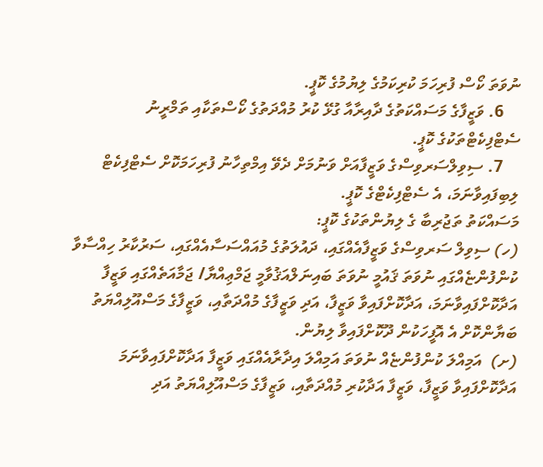ނުވަތަ ކޯސް ފުރިހަމަ ކުރިކަމުގެ ލިޔުމުގެ ކޮޕީ.
    6. ވަޒީފާގެ މަސައްކަތުގެ ދާއިރާއާ ގުޅޭ ކުރު މުއްދަތުގެ ކޯސްތަކާއި ތަމްރީނު ސެޓްފިކެޓްތަކުގެ ކޮޕީ.
    7. ސިވިލްސަރވިސްގެ ވަޒީފާއަށް ވަނުމަށް ދެވޭ އިމްތިހާނު ފުރިހަމަކޮށް ސެޓްފިކެޓް ލިބިފައިވާނަމަ، އެ ސެޓްފިކެޓްގެ ކޮޕީ.
މަސައްކަތު ތަޖުރިބާ ގެ ލިޔުންތަކުގެ ކޮޕީ:
(ހ) ސިވިލް ސަރވިސްގެ ވަޒީފާއެއްގައި، ދައުލަތުގެ މުއައްސަސާއެއްގައި، ސަރުކާރު ހިއްސާވާ ކުންފުންޏެއްގައި ނުވަތަ ޤައުމީ ނުވަތަ ބައިނަލްއަޤުވާމީ ޖަމްޢިއްޔާ/ ޖަމާއަތެއްގައި ވަޒީފާ އަދާކޮށްފައިވާނަމަ، އަދާކޮށްފައިވާ ވަޒީފާ، އަދި ވަޒީފާގެ މުއްދަތާއި، ވަޒީފާގެ މަސްއޫލިއްޔަތު ބަޔާންކޮށް އެ އޮފީހަކުން ދޫކޮށްފައިވާ ލިޔުން.
(ށ)  އަމިއްލަ ކުންފުންޏެއް ނުވަތަ އަމިއްލަ އިދާރާއެއްގައި ވަޒީފާ އަދާކޮށްފައިވާނަމަ އަދާކޮށްފައިވާ ވަޒީފާ، ވަޒީފާ އަދާކުރި މުއްދަތާއި، ވަޒީފާގެ މަސްއޫލިއްޔަތު އަދި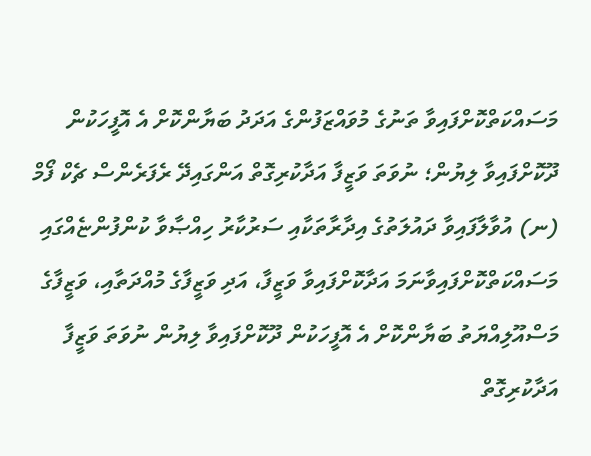މަސައްކަތްކޮށްފައިވާ ތަނުގެ މުވައްޒަފުންގެ އަދަދު ބަޔާންކޮށް އެ އޮފީހަކުން ދޫކޮށްފައިވާ ލިޔުން؛ ނުވަތަ ވަޒީފާ އަދާކުރިގޮތް އަންގައިދޭ ރެފަރެންސް ޗެކް ފޯމް
(ނ) އުވާލާފައިވާ ދައުލަތުގެ އިދާރާތަކާއި ސަރުކާރު ހިއްޞާވާ ކުންފުންޏެއްގައި މަސައްކަތްކޮށްފައިވާނަމަ އަދާކޮށްފައިވާ ވަޒީފާ، އަދި ވަޒީފާގެ މުއްދަތާއި، ވަޒީފާގެ މަސްއޫލިއްޔަތު ބަޔާންކޮށް އެ އޮފީހަކުން ދޫކޮށްފައިވާ ލިޔުން ނުވަތަ ވަޒީފާ އަދާކުރިގޮތް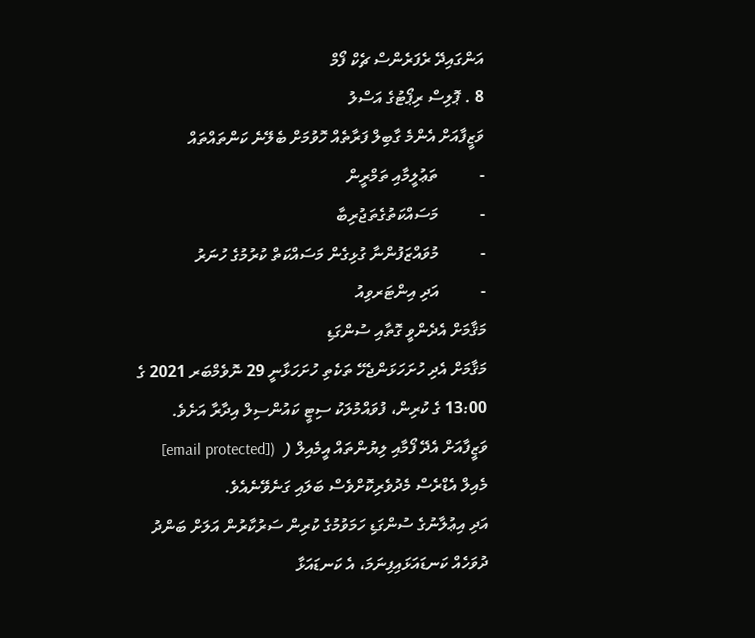އަންގައިދޭ ރެފަރެންސް ޗެކް ފޯމް
8 . ޕޮލިސް ރިޕޯޓުގެ އަސްލު
ވަޒީފާއަށް އެންމެ ގާބިލް ފަރާތެއް ހޮވުމަށް ބެލޭނެ ކަންތައްތައް
-          ތަޢުލީމާއި ތަމްރީން
-          މަސައްކަތުގެތަޖުރިބާ
-          މުވައްޒަފުންނާ ގުޅިގެން މަސައްކަތް ކުރުމުގެ ހުނަރު
-          އަދި އިންޓަރވިއު
މަޤާމަށް އެދެންވީ ގޮތާއި ސުންގަޑި
މަޤާމަށް އެދި ހުށަހަޅަންޖެހޭ ތަކެތި ހުށަހަޅާނީ 29 ނޮވެމްބަރ 2021 ގެ 13:00 ގެ ކުރިން، ފުވައްމުލަކު ސިޓީ ކައުންސިލް އިދާރާ އަށެވެ. ވަޒީފާއަށް އެދޭ ފޯމާއި ލިޔުންތައް އީމެއިލް (  ([email protected] މެއިލް އެޑްރެސް މެދުވެރިކޮށްވެސް ބަލައި ގަނެވޭނެއެވެ.
އަދި އިޢުލާނުގެ ސުންގަޑި ހަމަވުމުގެ ކުރިން ސަރުކާރުން އަލަށް ބަންދު ދުވަހެއް ކަނޑައަޅައިފިނަމަ، އެ ކަނޑައަޅާ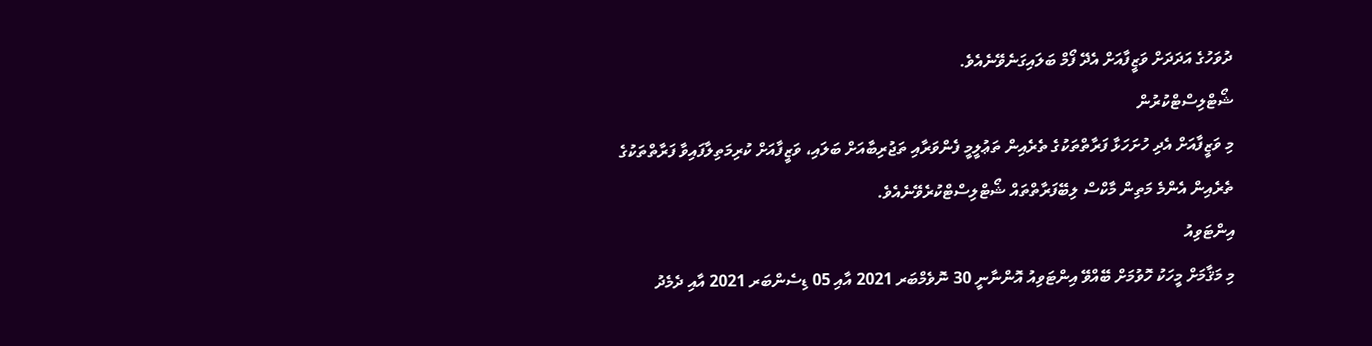ދުވަހުގެ އަދަދަށް ވަޒީފާއަށް އެދޭ ފޯމް ބަލައިގަނެވޭނެއެވެ.
ޝޯޓްލިސްޓްކުރުން
މި ވަޒީފާއަށް އެދި ހުށަހަޅާ ފަރާތްތަކުގެ ތެރެއިން ތަޢުލީމީ ފެންވަރާއި ތަޖުރިބާއަށް ބަލައި، ވަޒީފާއަށް ކުރިމަތިލާފައިވާ ފަރާތްތަކުގެ ތެރެއިން އެންމެ މަތިން މާކްސް ލިބޭފަރާތްތައް ޝޯޓްލިސްޓްކުރެވޭނެއެވެ.
އިންޓަވިއު
މި މަޤާމަށް މީހަކު ހޮވުމަށް ބޭއްވޭ އިންޓަވިއު އޮންނާނީ 30 ނޮވެމްބަރ 2021 އާއި 05 ޑިސެންބަރ 2021 އާއި ދެމެދު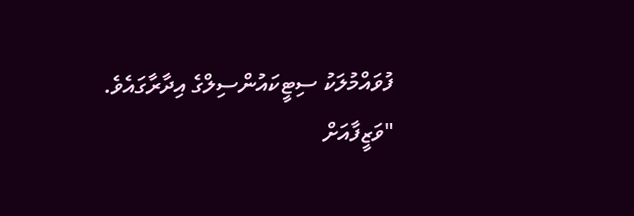ފުވައްމުލަކު ސިޓީކައުންސިލްގެ އިދާރާގައެވެ.
"ވަޒީފާއަށް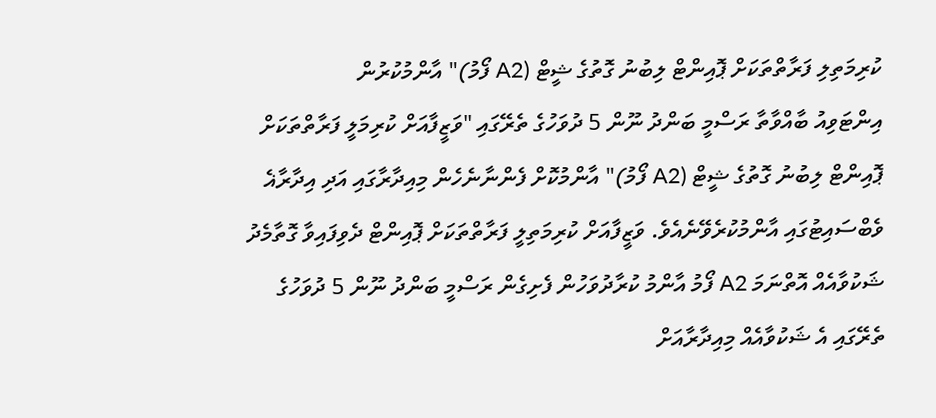ކުރިމަތިލި ފަރާތްތަކަށް ޕޮއިންޓް ލިބުނު ގޮތުގެ ޝީޓް (A2 ފޯމު)" އާންމުކުރުން
އިންޓަވިއު ބާއްވާތާ ރަސްމީ ބަންދު ނޫން 5 ދުވަހުގެ ތެރޭގައި "ވަޒީފާއަށް ކުރިމަލީ ފަރާތްތަކަށް ޕޮއިންޓް ލިބުނު ގޮތުގެ ޝީޓް (A2 ފޯމު)" އާންމުކޮށް ފެންނާނެހެން މިއިދާރާގައި އަދި އިދާރާޣެ ވެބްސައިޓުގައި އާންމުކުރެވޭނެއެވެ. ވަޒީފާއަށް ކުރިމަތިލީ ފަރާތްތަކަށް ޕޮއިންޓް ދެވިފައިވާ ގޮތާމެދު ޝަކުވާއެއް އޮތްނަމަ A2 ފޯމު އާންމު ކުރާދުވަހުން ފެށިގެން ރަސްމީ ބަންދު ނޫން 5 ދުވަހުގެ ތެރޭގައި އެ ޝަކުވާއެއް މިއިދާރާއަށް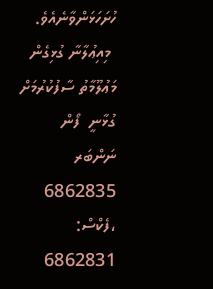ހުށަހަޅަންވާނެއެވެ.
 މިއިޢުލާނާ ގުޅިގެން މަޢުލޫމާތު ސާފުކުރުމަށް ގުޅާނީ  ފޯން ނަންބަރ 6862835 ،ފެކްސް: 6862831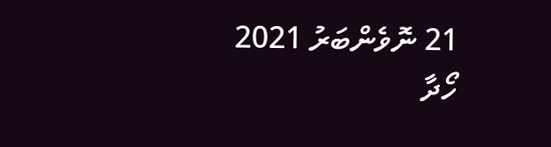21 ނޮވެންބަރު 2021
ހޯދާ